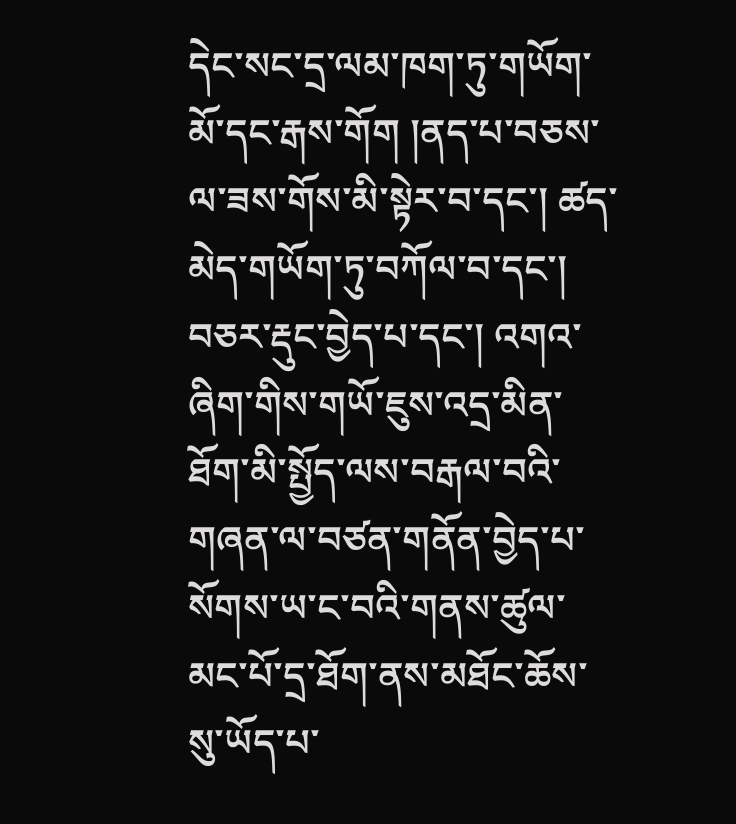དེང་སང་དྲ་ལམ་ཁག་ཏུ་གཡོག་མོ་དང་རྒས་གོག །ནད་པ་བཅས་ལ་ཟས་གོས་མི་སྟེར་བ་དང་། ཚད་མེད་གཡོག་ཏུ་བཀོལ་བ་དང་། བཅར་རྡུང་བྱེད་པ་དང་། འགའ་ཞིག་གིས་གཡོ་ཇུས་འདྲ་མིན་ཐོག་མི་སྤྱོད་ལས་བརྒལ་བའི་གཞན་ལ་བཙན་གནོན་བྱེད་པ་སོགས་ཡ་ང་བའི་གནས་ཚུལ་མང་པོ་དྲ་ཐོག་ནས་མཐོང་ཆོས་སུ་ཡོད་པ་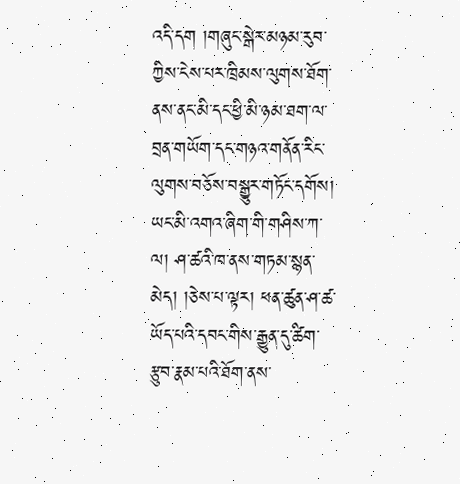འདི་དག །གཞུང་སྒེར་མཉམ་རུབ་ཀྱིས་ངེས་པར་ཁྲིམས་ལུགས་ཐོག་ནས་ནང་མི་དང་ཕྱི་མི་ཉམ་ཐག་ལ་བྲན་གཡོག་དང་གཉའ་གནོན་རིང་ལུགས་བཅོས་བསྒྱུར་གཏོང་དགོས།
ཡང་མི་འགའ་ཞིག་གི་གཤིས་ཀ་ལ། ཤ་ཚའི་ཁ་ནས་གཏམ་སྙན་མེད། །ཅེས་པ་ལྟར། ཕན་ཚུན་ཤ་ཚ་ཡོད་པའི་དབང་གིས་རྒྱུན་དུ་ཚིག་རྩུབ་རྣམ་པའི་ཐོག་ནས་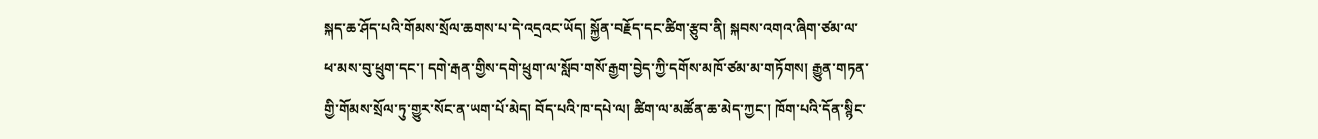སྐད་ཆ་ཤོད་པའི་གོམས་སྲོལ་ཆགས་པ་དེ་འདྲའང་ཡོད། སྐྱོན་བརྗོད་དང་ཚིག་རྩུབ་ནི། སྐབས་འགའ་ཞིག་ཙམ་ལ་ཕ་མས་བུ་ཕྲུག་དང་། དགེ་རྒན་གྱིས་དགེ་ཕྲུག་ལ་སློབ་གསོ་རྒྱག་བྱེད་ཀྱི་དགོས་མཁོ་ཙམ་མ་གཏོགས། རྒྱུན་གཏན་གྱི་གོམས་སྲོལ་ཏུ་གྱུར་སོང་ན་ཡག་པོ་མེད། བོད་པའི་ཁ་དཔེ་ལ། ཚིག་ལ་མཚོན་ཆ་མེད་ཀྱང་། ཁོག་པའི་དོན་སྙིང་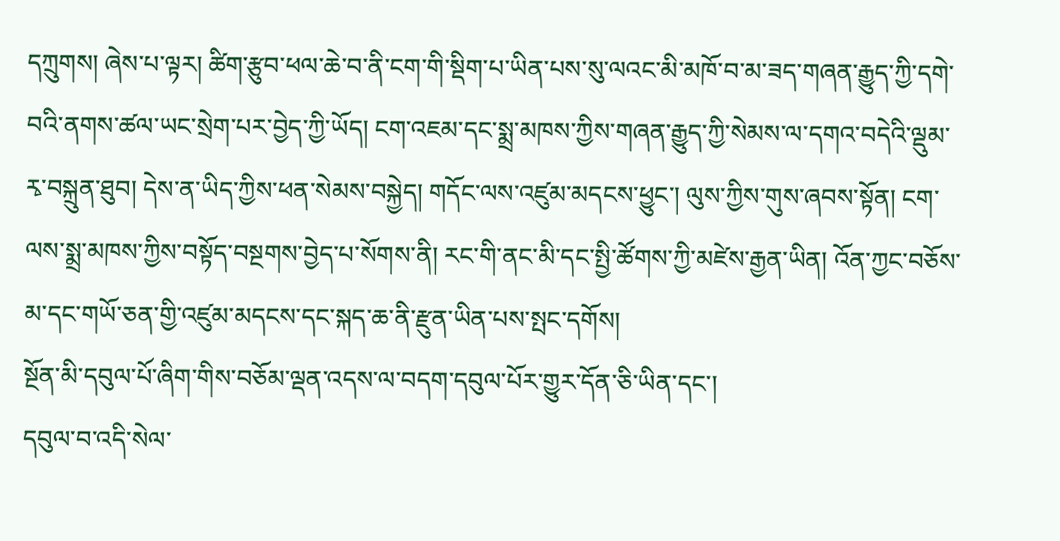དཀྲུགས། ཞེས་པ་ལྟར། ཚིག་རྩུབ་ཕལ་ཆེ་བ་ནི་ངག་གི་སྡིག་པ་ཡིན་པས་སུ་ལའང་མི་མཁོ་བ་མ་ཟད་གཞན་རྒྱུད་ཀྱི་དགེ་བའི་ནགས་ཚལ་ཡང་སྲེག་པར་བྱེད་ཀྱི་ཡོད། ངག་འཇམ་དང་སྨྲ་མཁས་ཀྱིས་གཞན་རྒྱུད་ཀྱི་སེམས་ལ་དགའ་བདེའི་ལྡུམ་རྭ་བསྐྲུན་ཐུབ། དེས་ན་ཡིད་ཀྱིས་ཕན་སེམས་བསྐྱེད། གདོང་ལས་འཛུམ་མདངས་ཕྱུང་། ལུས་ཀྱིས་གུས་ཞབས་སྟོན། ངག་ལས་སྨྲ་མཁས་ཀྱིས་བསྟོད་བསྔགས་བྱེད་པ་སོགས་ནི། རང་གི་ནང་མི་དང་སྤྱི་ཚོགས་ཀྱི་མཛེས་རྒྱན་ཡིན། འོན་ཀྱང་བཅོས་མ་དང་གཡོ་ཅན་གྱི་འཛུམ་མདངས་དང་སྐད་ཆ་ནི་རྫུན་ཡིན་པས་སྤང་དགོས།
སྔོན་མི་དབུལ་པོ་ཞིག་གིས་བཅོམ་ལྡན་འདས་ལ་བདག་དབུལ་པོར་གྱུར་དོན་ཅི་ཡིན་དང་།
དབུལ་བ་འདི་སེལ་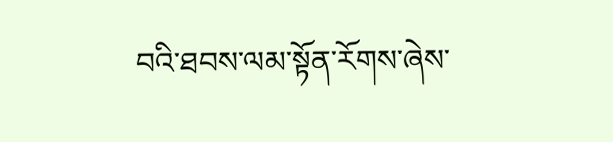བའི་ཐབས་ལམ་སྟོན་རོགས་ཞེས་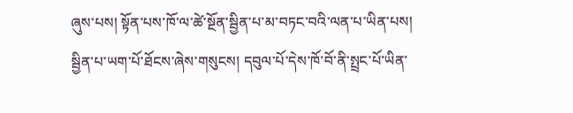ཞུས་པས། སྟོན་པས་ཁོ་ལ་ཚེ་སྔོན་སྦྱིན་པ་མ་བཏང་བའི་ལན་པ་ཡིན་པས། སྦྱིན་པ་ཡག་པོ་ཐོངས་ཞེས་གསུངས། དབུལ་པོ་དེས་ཁོ་བོ་ནི་སྤྲང་པོ་ཡིན་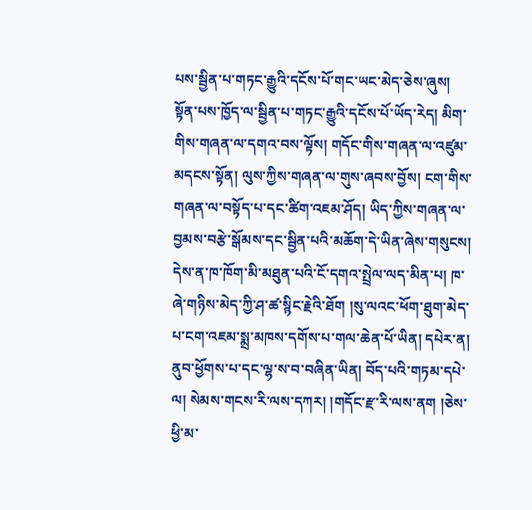པས་སྦྱིན་པ་གཏང་རྒྱུའི་དངོས་པོ་གང་ཡང་མེད་ཅེས་ཞུས། སྟོན་པས་ཁྱོད་ལ་སྦྱིན་པ་གཏང་རྒྱུའི་དངོས་པོ་ཡོད་རེད། མིག་གིས་གཞན་ལ་དགའ་བས་ལྟོས། གདོང་གིས་གཞན་ལ་འཛུམ་མདངས་སྟོན། ལུས་ཀྱིས་གཞན་ལ་གུས་ཞབས་བྱོས། ངག་གིས་གཞན་ལ་བསྟོད་པ་དང་ཚིག་འཇམ་ཤོད། ཡིད་ཀྱིས་གཞན་ལ་བྱམས་བརྩེ་སྒོམས་དང་སྦྱིན་པའི་མཆོག་དེ་ཡིན་ཞེས་གསུངས། དེས་ན་ཁ་ཁོག་མི་མཐུན་པའི་ངོ་དགའ་སྤྲེལ་ལད་མིན་པ། ཁ་ཞེ་གཉིས་མེད་ཀྱི་ཤ་ཚ་སྙིང་རྗེའི་ཐོག །སུ་ལའང་ཕོག་ཐུག་མེད་པ་ངག་འཇམ་སྨྲ་མཁས་དགོས་པ་གལ་ཆེན་པོ་ཡིན། དཔེར་ན། ནུབ་ཕྱོགས་པ་དང་ལྷ་ས་བ་བཞིན་ཡིན། བོད་པའི་གཏམ་དཔེ་ལ། སེམས་གངས་རི་ལས་དཀར། །གདོང་རྫ་རི་ལས་ནག །ཅེས་ཕྱི་མ་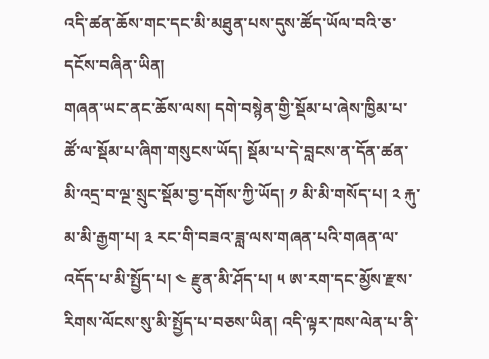འདི་ཚན་ཆོས་གང་དང་མི་མཐུན་པས་དུས་ཚོད་ཡོལ་བའི་ཅ་དངོས་བཞིན་ཡིན།
གཞན་ཡང་ནང་ཆོས་ལས། དགེ་བསྙེན་གྱི་སྡོམ་པ་ཞེས་ཁྱིམ་པ་ཚོ་ལ་སྡོམ་པ་ཞིག་གསུངས་ཡོད། སྡོམ་པ་དེ་བླངས་ན་དོན་ཚན་མི་འདྲ་བ་ལྔ་སྲུང་སྡོམ་བྱ་དགོས་ཀྱི་ཡོད། ༡ མི་མི་གསོད་པ། ༢ རྐུ་མ་མི་རྒྱག་པ། ༣ རང་གི་བཟའ་ཟླ་ལས་གཞན་པའི་གཞན་ལ་འདོད་པ་མི་སྤྱོད་པ། ༤ རྫུན་མི་ཤོད་པ། ༥ ཨ་རག་དང་མྱོས་རྫས་རིགས་ལོངས་སུ་མི་སྤྱོད་པ་བཅས་ཡིན། འདི་ལྟར་ཁས་ལེན་པ་ནི་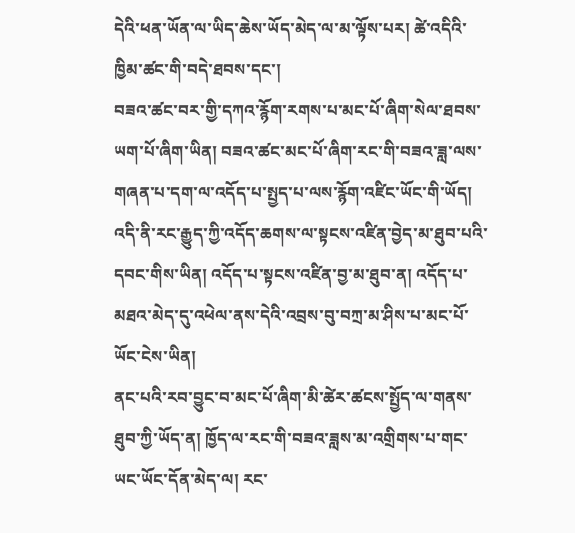དེའི་ཕན་ཡོན་ལ་ཡིད་ཆེས་ཡོད་མེད་ལ་མ་ལྟོས་པར། ཚེ་འདིའི་ཁྱིམ་ཚང་གི་བདེ་ཐབས་དང་།
བཟའ་ཚང་བར་གྱི་དཀའ་རྙོག་རགས་པ་མང་པོ་ཞིག་སེལ་ཐབས་ཡག་པོ་ཞིག་ཡིན། བཟའ་ཚང་མང་པོ་ཞིག་རང་གི་བཟའ་ཟླ་ལས་གཞན་པ་དག་ལ་འདོད་པ་སྤྱད་པ་ལས་རྙོག་འཛིང་ཡོང་གི་ཡོད། འདི་ནི་རང་རྒྱུད་ཀྱི་འདོད་ཆགས་ལ་སྟངས་འཛིན་བྱེད་མ་ཐུབ་པའི་དབང་གིས་ཡིན། འདོད་པ་སྟངས་འཛིན་བྱ་མ་ཐུབ་ན། འདོད་པ་མཐའ་མེད་དུ་འཕེལ་ནས་དེའི་འབྲས་བུ་བཀྲ་མ་ཤིས་པ་མང་པོ་ཡོང་ངེས་ཡིན།
ནང་པའི་རབ་བྱུང་བ་མང་པོ་ཞིག་མི་ཚེར་ཚངས་སྤྱོད་ལ་གནས་ཐུབ་ཀྱི་ཡོད་ན། ཁྱོད་ལ་རང་གི་བཟའ་ཟླས་མ་འགྲིགས་པ་གང་ཡང་ཡོང་དོན་མེད་ལ། རང་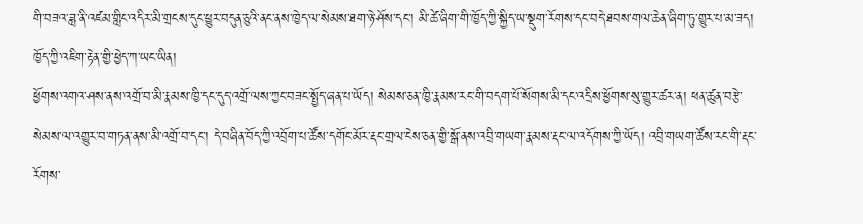གི་བཟའ་ཟླ་ནི་འཛམ་གླིང་འདིར་མི་གྲངས་དུང་ཕྱུར་བདུན་ཅུའི་ནང་ནས་ཁྱེད་ལ་སེམས་ཐག་ཉེ་ཤོས་དང་། མི་ཚེ་ཞིག་གི་ཁྱོད་ཀྱི་སྐྱིད་ཡ་སྡུག་རོགས་དང་བདེ་ཐབས་གལ་ཆེན་ཞིག་ཏུ་གྱུར་པ་མ་ཟད། ཁྱོད་ཀྱི་འཇིག་རྟེན་གྱི་ཕྱེད་ཀ་ཡང་ཡིན།
ཕྱོགས་འགའ་ཤས་ནས་འགྲོ་བ་མི་རྣམས་ཁྱི་དང་དུད་འགྲོ་ལས་ཀྱང་བཟང་སྤྱོད་ཞན་པ་ཡོད། སེམས་ཅན་ཁྱི་རྣམས་རང་གི་བདག་པོ་སོགས་མི་དང་འདྲིས་ཕྱོགས་སུ་གྱུར་ཚར་ན། ཕན་ཚུན་བརྩེ་སེམས་ལ་འགྱུར་བ་གཏན་ནས་མི་འགྲོ་བ་དང་། དེ་བཞིན་བོད་ཀྱི་འབྲོག་པ་ཚོས་དགོང་མོར་རྡང་གྲལ་ངེས་ཅན་གྱི་སྒོ་ནས་འབྲི་གཡག་རྣམས་རྡང་ལ་འདོགས་ཀྱི་ཡོད། འབྲི་གཡག་ཚོས་རང་གི་རྡང་རོགས་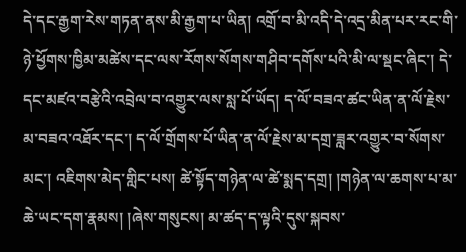དེ་དང་རྒྱག་རེས་གཏན་ནས་མི་རྒྱག་པ་ཡིན། འགྲོ་བ་མི་འདི་དེ་འདྲ་མིན་པར་རང་གི་ཉེ་ཕྱོགས་ཁྱིམ་མཚེས་དང་ལས་རོགས་སོགས་གཤིབ་དགོས་པའི་མི་ལ་སྡང་ཞིང་། དེ་དང་མཛའ་བརྩེའི་འབྲེལ་བ་འགྱུར་ལས་སླ་པོ་ཡོད། ད་ལོ་བཟའ་ཚང་ཡིན་ན་ལོ་རྗེས་མ་བཟའ་འཐོར་དང་། ད་ལོ་གྲོགས་པོ་ཡིན་ན་ལོ་རྗེས་མ་དགྲ་ཟླར་འགྱུར་བ་སོགས་མང་། འཇིགས་མེད་གླིང་པས། ཚེ་སྟོད་གཉེན་ལ་ཚེ་སྨད་དགྲ། །གཉེན་ལ་ཆགས་པ་མ་ཆེ་ཡང་དག་རྣམས། །ཞེས་གསུངས། མ་ཚད་ད་ལྟའི་དུས་སྐབས་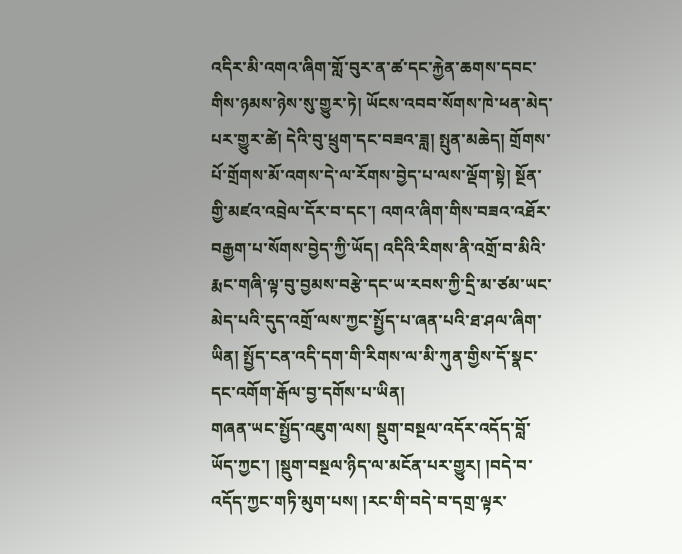འདིར་མི་འགའ་ཞིག་གློ་བུར་ན་ཚ་དང་རྐྱེན་ཆགས་དབང་གིས་ཉམས་ཉེས་སུ་གྱུར་ཏེ། ཡོངས་འབབ་སོགས་ཁེ་ཕན་མེད་པར་གྱུར་ཚེ། དེའི་བུ་ཕྲུག་དང་བཟའ་ཟླ། སྤུན་མཆེད། གྲོགས་པོ་གྲོགས་མོ་འགས་དེ་ལ་རོགས་བྱེད་པ་ལས་ལྡོག་སྟེ། སྔོན་གྱི་མཛའ་འབྲེལ་དོར་བ་དང་། འགའ་ཞིག་གིས་བཟའ་འཐོར་བརྒྱག་པ་སོགས་བྱེད་ཀྱི་ཡོད། འདིའི་རིགས་ནི་འགྲོ་བ་མིའི་རྨང་གཞི་ལྟ་བུ་བྱམས་བརྩེ་དང་ཡ་རབས་ཀྱི་དྲི་མ་ཙམ་ཡང་མེད་པའི་དུད་འགྲོ་ལས་ཀྱང་སྤྱོད་པ་ཞན་པའི་ཐ་ཤལ་ཞིག་ཡིན། སྤྱོད་ངན་འདི་དག་གི་རིགས་ལ་མི་ཀུན་གྱིས་དོ་སྣང་དང་འགོག་རྒོལ་བྱ་དགོས་པ་ཡིན།
གཞན་ཡང་སྤྱོད་འཇུག་ལས། སྡུག་བསྔལ་འདོར་འདོད་བློ་ཡོད་ཀྱང་། །སྡུག་བསྔལ་ཉིད་ལ་མངོན་པར་གྱུར། །བདེ་བ་འདོད་ཀྱང་གཏི་མུག་པས། །རང་གི་བདེ་བ་དགྲ་ལྟར་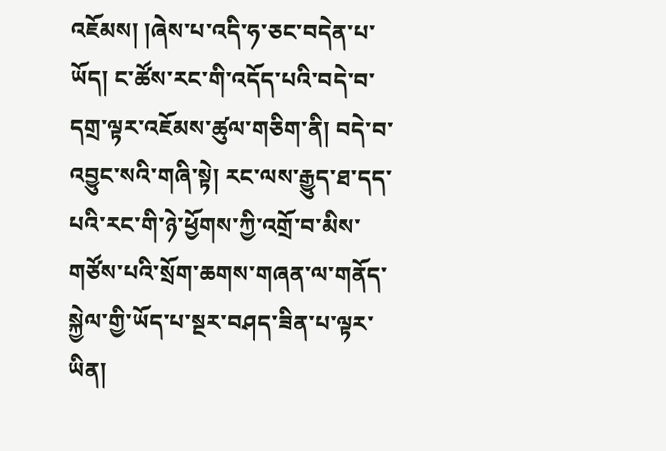འཇོམས། །ཞེས་པ་འདི་ཧ་ཅང་བདེན་པ་ཡོད། ང་ཚོས་རང་གི་འདོད་པའི་བདེ་བ་དགྲ་ལྟར་འཇོམས་ཚུལ་གཅིག་ནི། བདེ་བ་འབྱུང་སའི་གཞི་སྟེ། རང་ལས་རྒྱུད་ཐ་དད་པའི་རང་གི་ཉེ་ཕྱོགས་ཀྱི་འགྲོ་བ་མིས་གཙོས་པའི་སྲོག་ཆགས་གཞན་ལ་གནོད་སྐྱེལ་གྱི་ཡོད་པ་སྔར་བཤད་ཟིན་པ་ལྟར་ཡིན།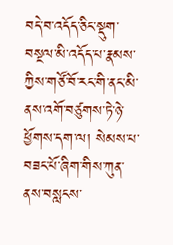བདེ་བ་འདོད་ཅིང་སྡུག་བསྔལ་མི་འདོད་པ་རྣམས་ཀྱིས་གཙོ་བོ་རང་གི་ནང་མི་ནས་འགོ་བཙུགས་ཏེ་ཉེ་ཕྱོགས་དག་ལ། སེམས་པ་བཟང་པོ་ཞིག་གིས་ཀུན་ནས་བསླངས་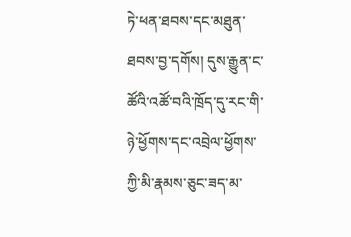ཏེ་ཕན་ཐབས་དང་མཐུན་ཐབས་བྱ་དགོས། དུས་རྒྱུན་ང་ཚོའི་འཚོ་བའི་ཁྲོད་དུ་རང་གི་ཉེ་ཕྱོགས་དང་འབྲེལ་ཕྱོགས་ཀྱི་མི་རྣམས་ཅུང་ཟད་མ་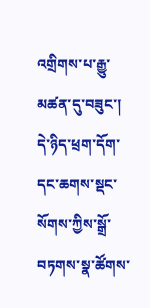འགྲིགས་པ་རྒྱུ་མཚན་དུ་བཟུང་། དེ་ཉིད་ཕྲག་དོག་དང་ཆགས་སྡང་སོགས་ཀྱིས་སྒྲོ་བཏགས་སྣ་ཚོགས་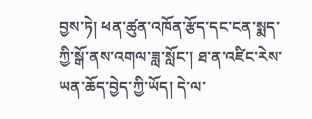བྱས་ཏེ། ཕན་ཚུན་འཁོན་རྩོད་དང་ངན་སྨད་ཀྱི་སྒོ་ནས་འགལ་ཟླ་སློང་། ཐ་ན་འཛིང་རེས་ཡན་ཆོད་བྱེད་ཀྱི་ཡོད། དེ་ལ་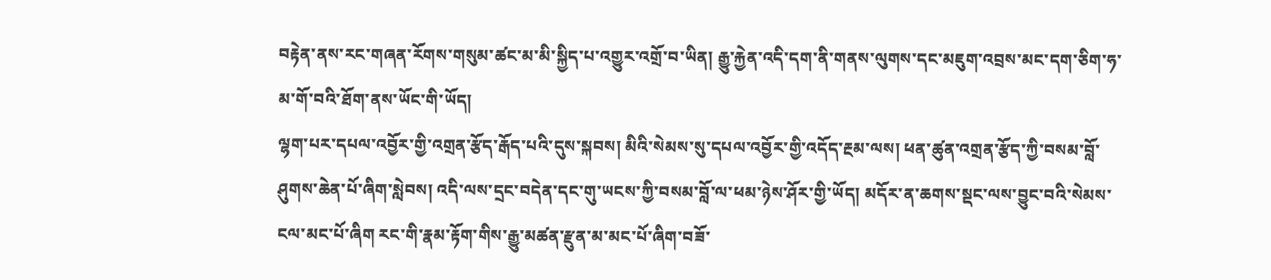བརྟེན་ནས་རང་གཞན་རོགས་གསུམ་ཚང་མ་མི་སྐྱིད་པ་འགྱུར་འགྲོ་བ་ཡིན། རྒྱུ་རྐྱེན་འདི་དག་ནི་གནས་ལུགས་དང་མཇུག་འབྲས་མང་དག་ཅིག་ཧ་མ་གོ་བའི་ཐོག་ནས་ཡོང་གི་ཡོད།
ལྷག་པར་དཔལ་འབྱོར་གྱི་འགྲན་རྩོད་རྒོད་པའི་དུས་སྐབས། མིའི་སེམས་སུ་དཔལ་འབྱོར་གྱི་འདོད་རྔམ་ལས། ཕན་ཚུན་འགྲན་རྩོད་ཀྱི་བསམ་བློ་ཤུགས་ཆེན་པོ་ཞིག་སླེབས། འདི་ལས་དྲང་བདེན་དང་གུ་ཡངས་ཀྱི་བསམ་བློ་ལ་ཕམ་ཉེས་ཤོར་གྱི་ཡོད། མདོར་ན་ཆགས་སྡང་ལས་བྱུང་བའི་སེམས་ངལ་མང་པོ་ཞིག རང་གི་རྣམ་རྟོག་གིས་རྒྱུ་མཚན་རྫུན་མ་མང་པོ་ཞིག་བཟོ་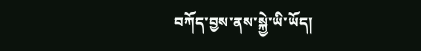བཀོད་བྱས་ནས་སྐྱེ་ཡི་ཡོད།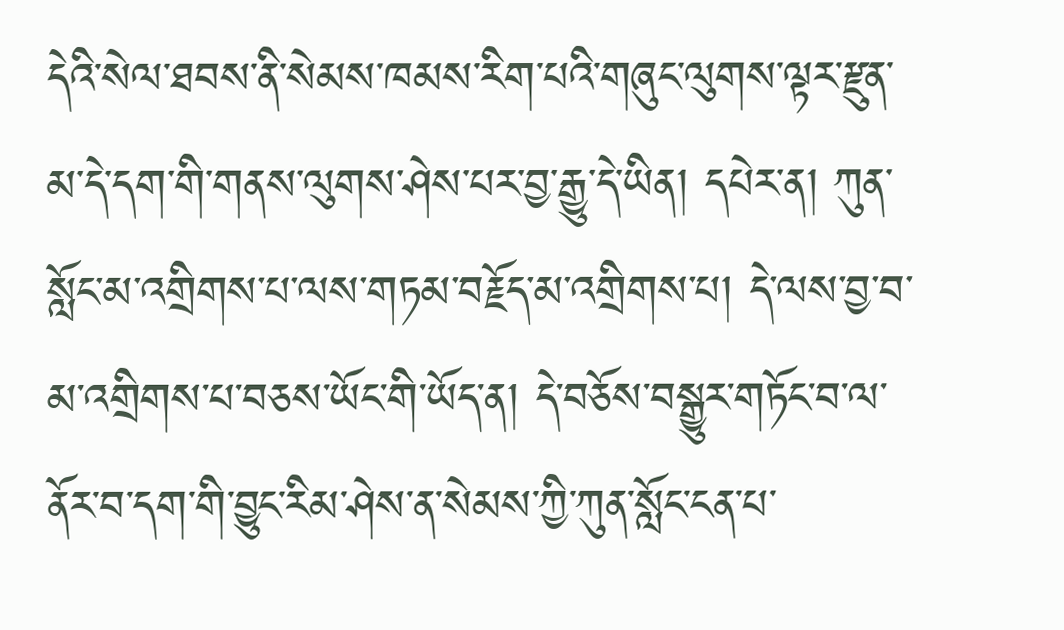དེའི་སེལ་ཐབས་ནི་སེམས་ཁམས་རིག་པའི་གཞུང་ལུགས་ལྟར་རྫུན་མ་དེ་དག་གི་གནས་ལུགས་ཤེས་པར་བྱ་རྒྱུ་དེ་ཡིན། དཔེར་ན། ཀུན་སློང་མ་འགྲིགས་པ་ལས་གཏམ་བརྗོད་མ་འགྲིགས་པ། དེ་ལས་བྱ་བ་མ་འགྲིགས་པ་བཅས་ཡོང་གི་ཡོད་ན། དེ་བཅོས་བསྒྱུར་གཏོང་བ་ལ་ནོར་བ་དག་གི་བྱུང་རིམ་ཤེས་ན་སེམས་ཀྱི་ཀུན་སློང་ངན་པ་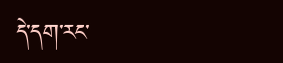དེ་དག་རང་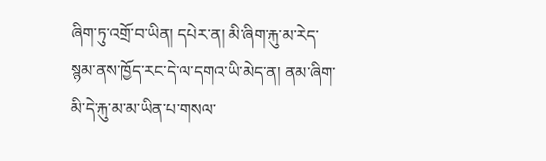ཞིག་ཏུ་འགྲོ་བ་ཡིན། དཔེར་ན། མི་ཞིག་རྐུ་མ་རེད་སྙམ་ནས་ཁྱོད་རང་དེ་ལ་དགའ་ཡི་མེད་ན། ནམ་ཞིག་མི་དེ་རྐུ་མ་མ་ཡིན་པ་གསལ་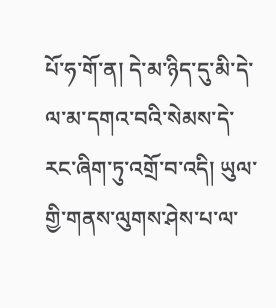པོ་ཧ་གོ་ན། དེ་མ་ཉིད་དུ་མི་དེ་ལ་མ་དགའ་བའི་སེམས་དེ་རང་ཞིག་ཏུ་འགྲོ་བ་འདི། ཡུལ་གྱི་གནས་ལུགས་ཤེས་པ་ལ་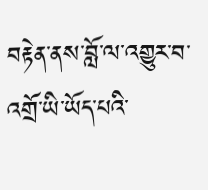བརྟེན་ནས་བློ་ལ་འགྱུར་བ་འགྲོ་ཡི་ཡོད་པའི་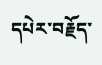དཔེར་བརྗོད་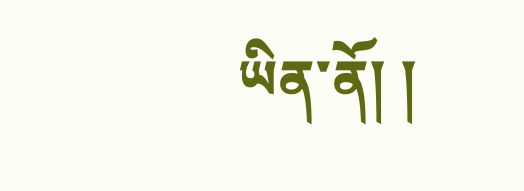ཡིན་ནོ། །